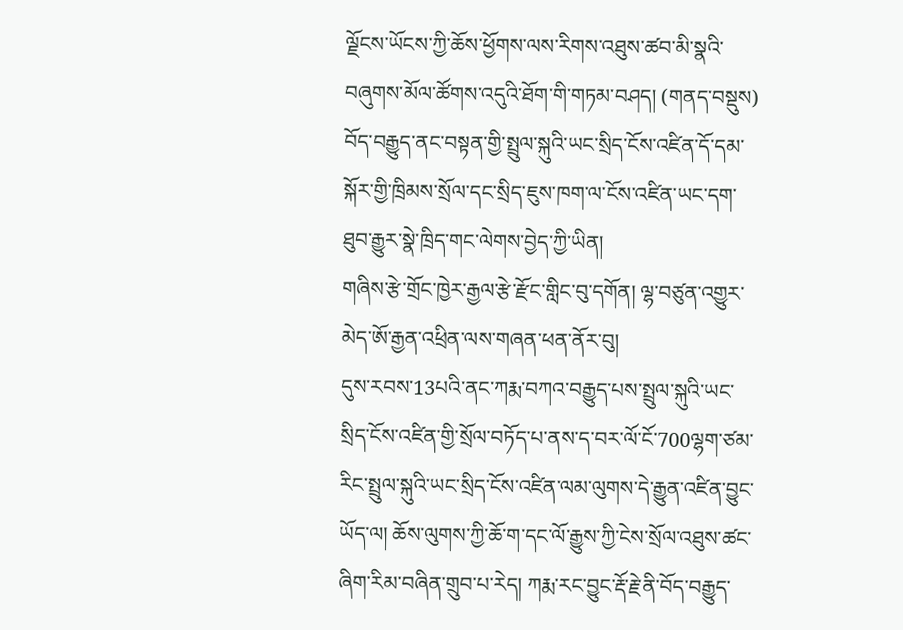ལྗོངས་ཡོངས་ཀྱི་ཆོས་ཕྱོགས་ལས་རིགས་འཐུས་ཚབ་མི་སྣའི་བཞུགས་མོལ་ཚོགས་འདུའི་ཐོག་གི་གཏམ་བཤད། (གནད་བསྡུས)
བོད་བརྒྱུད་ནང་བསྟན་གྱི་སྤྲུལ་སྐུའི་ཡང་སྲིད་ངོས་འཛིན་དོ་དམ་སྐོར་གྱི་ཁྲིམས་སྲོལ་དང་སྲིད་ཇུས་ཁག་ལ་ངོས་འཛིན་ཡང་དག་ཐུབ་རྒྱུར་སྣེ་ཁྲིད་གང་ལེགས་བྱེད་ཀྱི་ཡིན།
གཞིས་རྩེ་གྲོང་ཁྱེར་རྒྱལ་རྩེ་རྫོང་གླིང་བུ་དགོན། ལྷ་བཙུན་འགྱུར་མེད་ཨོ་རྒྱན་འཕྲིན་ལས་གཞན་ཕན་ནོར་བུ།
དུས་རབས་13པའི་ནང་ཀརྨ་བཀའ་བརྒྱུད་པས་སྤྲུལ་སྐུའི་ཡང་སྲིད་ངོས་འཛིན་གྱི་སྲོལ་བཏོད་པ་ནས་ད་བར་ལོ་ངོ་700ལྷག་ཙམ་རིང་སྤྲུལ་སྐུའི་ཡང་སྲིད་ངོས་འཛིན་ལམ་ལུགས་དེ་རྒྱུན་འཛིན་བྱུང་ཡོད་ལ། ཆོས་ལུགས་ཀྱི་ཆོ་ག་དང་ལོ་རྒྱུས་ཀྱི་ངེས་སྲོལ་འཐུས་ཚང་ཞིག་རིམ་བཞིན་གྲུབ་པ་རེད། ཀརྨ་རང་བྱུང་རྡོ་རྗེ་ནི་བོད་བརྒྱུད་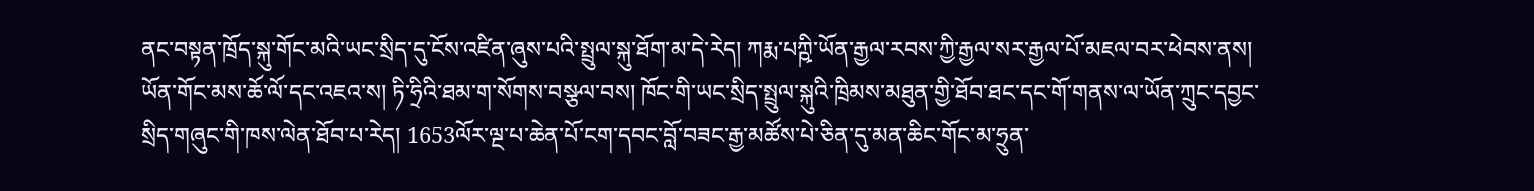ནང་བསྟན་ཁྲོད་སྐུ་གོང་མའི་ཡང་སྲིད་དུ་ངོས་འཛིན་ཞུས་པའི་སྤྲུལ་སྐུ་ཐོག་མ་དེ་རེད། ཀརྨ་པཀྵི་ཡོན་རྒྱལ་རབས་ཀྱི་རྒྱལ་སར་རྒྱལ་པོ་མཇལ་བར་ཕེབས་ནས། ཡོན་གོང་མས་ཆོ་ལོ་དང་འཇའ་ས། ཏི་ཧྲིའི་ཐམ་ག་སོགས་བསྩལ་བས། ཁོང་གི་ཡང་སྲིད་སྤྲུལ་སྐུའི་ཁྲིམས་མཐུན་གྱི་ཐོབ་ཐང་དང་གོ་གནས་ལ་ཡོན་ཀྲུང་དབྱང་སྲིད་གཞུང་གི་ཁས་ལེན་ཐོབ་པ་རེད། 1653ལོར་ལྔ་པ་ཆེན་པོ་ངག་དབང་བློ་བཟང་རྒྱ་མཚོས་པེ་ཅིན་དུ་མན་ཆིང་གོང་མ་ཧྲུན་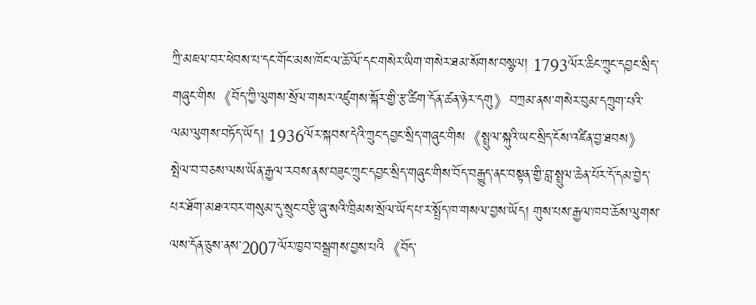ཀྲི་མཇལ་བར་ཕེབས་པ་དང་གོང་མས་ཁོང་ལ་ཆོ་ལོ་དང་གསེར་ཡིག་གསེར་ཐམ་སོགས་བསྩལ། 1793ལོར་ཆིང་ཀྲུང་དབྱང་སྲིད་གཞུང་གིས《བོད་ཀྱི་ལུགས་སྲོལ་གསར་འཛུགས་སྐོར་གྱི་རྩ་ཚིག་དོན་ཚན་ཉེར་དགུ》བཀྲམ་ནས་གསེར་བུམ་དཀྲུག་པའི་ལམ་ལུགས་བཏོད་ཡོད། 1936ལོར་སྐབས་དེའི་ཀྲུང་དབྱང་སྲིད་གཞུང་གིས《སྤྲུལ་སྐུའི་ཡང་སྲིད་ངོས་འཛིན་བྱ་ཐབས》སྤེལ་བ་བཅས་ལས་ཡོན་རྒྱལ་རབས་ནས་བཟུང་ཀྲུང་དབྱང་སྲིད་གཞུང་གིས་བོད་བརྒྱུད་ནང་བསྟན་གྱི་བླ་སྤྲུལ་ཆེན་པོར་དོ་དམ་བྱེད་པར་ཐོག་མཐའ་བར་གསུམ་དུ་སྲུང་བརྩི་ཞུ་སའི་ཁྲིམས་སྲོལ་ཡོད་པ་ར་སྤྲོད་ཁ་གསལ་བྱས་ཡོད། གུས་པས་རྒྱལ་ཁབ་ཆོས་ལུགས་ལས་དོན་ཅུས་ནས་2007ལོར་ཁྱབ་བསྒྲགས་བྱས་པའི《བོད་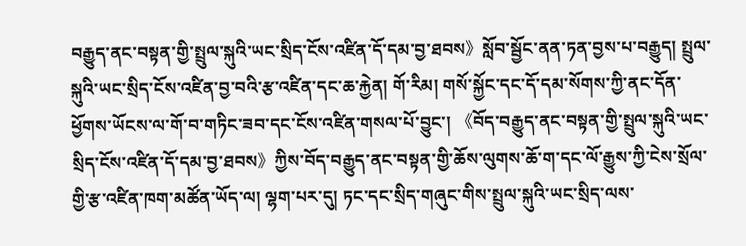བརྒྱུད་ནང་བསྟན་གྱི་སྤྲུལ་སྐུའི་ཡང་སྲིད་ངོས་འཛིན་དོ་དམ་བྱ་ཐབས》སློབ་སྦྱོང་ནན་ཏན་བྱས་པ་བརྒྱུད། སྤྲུལ་སྐུའི་ཡང་སྲིད་ངོས་འཛིན་བྱ་བའི་རྩ་འཛིན་དང་ཆ་རྐྱེན། གོ་རིམ། གསོ་སྐྱོང་དང་དོ་དམ་སོགས་ཀྱི་ནང་དོན་ཕྱོགས་ཡོངས་ལ་གོ་བ་གཏིང་ཟབ་དང་ངོས་འཛིན་གསལ་པོ་བྱུང་། 《བོད་བརྒྱུད་ནང་བསྟན་གྱི་སྤྲུལ་སྐུའི་ཡང་སྲིད་ངོས་འཛིན་དོ་དམ་བྱ་ཐབས》ཀྱིས་བོད་བརྒྱུད་ནང་བསྟན་གྱི་ཆོས་ལུགས་ཆོ་ག་དང་ལོ་རྒྱུས་ཀྱི་ངེས་སྲོལ་གྱི་རྩ་འཛིན་ཁག་མཚོན་ཡོད་ལ། ལྷག་པར་དུ། ཏང་དང་སྲིད་གཞུང་གིས་སྤྲུལ་སྐུའི་ཡང་སྲིད་ལས་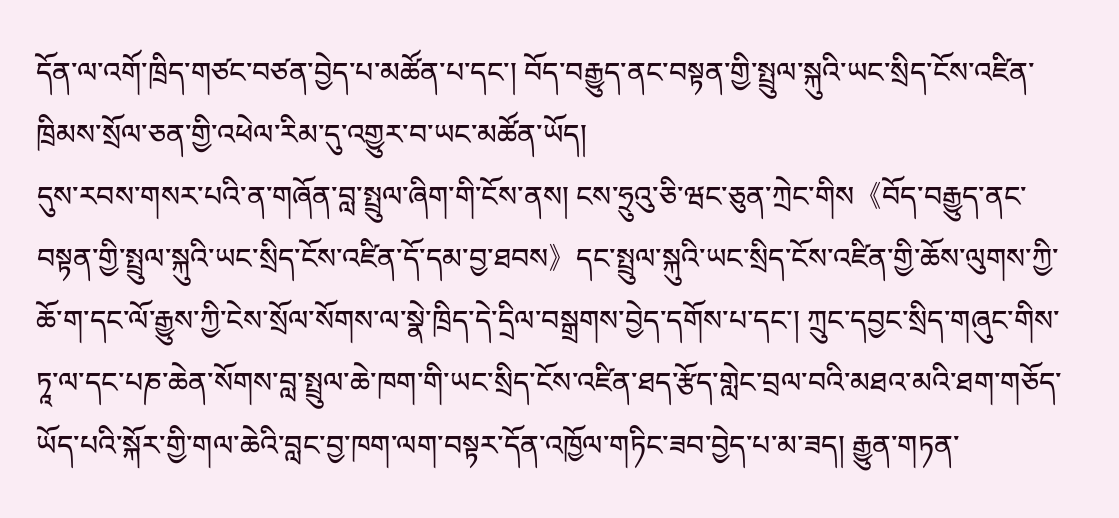དོན་ལ་འགོ་ཁྲིད་གཙང་བཙན་བྱེད་པ་མཚོན་པ་དང་། བོད་བརྒྱུད་ནང་བསྟན་གྱི་སྤྲུལ་སྐུའི་ཡང་སྲིད་ངོས་འཛིན་ཁྲིམས་སྲོལ་ཅན་གྱི་འཕེལ་རིམ་དུ་འགྱུར་བ་ཡང་མཚོན་ཡོད།
དུས་རབས་གསར་པའི་ན་གཞོན་བླ་སྤྲུལ་ཞིག་གི་ངོས་ནས། ངས་ཧྲུའུ་ཅི་ཝང་ཅུན་ཀྲེང་གིས《བོད་བརྒྱུད་ནང་བསྟན་གྱི་སྤྲུལ་སྐུའི་ཡང་སྲིད་ངོས་འཛིན་དོ་དམ་བྱ་ཐབས》དང་སྤྲུལ་སྐུའི་ཡང་སྲིད་ངོས་འཛིན་གྱི་ཆོས་ལུགས་ཀྱི་ཆོ་ག་དང་ལོ་རྒྱུས་ཀྱི་ངེས་སྲོལ་སོགས་ལ་སྣེ་ཁྲིད་དེ་དྲིལ་བསྒྲགས་བྱེད་དགོས་པ་དང་། ཀྲུང་དབྱང་སྲིད་གཞུང་གིས་ཏཱ་ལ་དང་པཎ་ཆེན་སོགས་བླ་སྤྲུལ་ཆེ་ཁག་གི་ཡང་སྲིད་ངོས་འཛིན་ཐད་རྩོད་གླེང་བྲལ་བའི་མཐའ་མའི་ཐག་གཅོད་ཡོད་པའི་སྐོར་གྱི་གལ་ཆེའི་བླང་བྱ་ཁག་ལག་བསྟར་དོན་འཁྱོལ་གཏིང་ཟབ་བྱེད་པ་མ་ཟད། རྒྱུན་གཏན་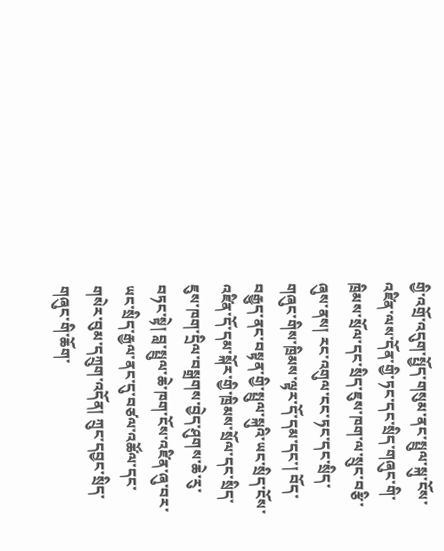གྱི་འགྲོ་འདུག་སྤྱོད་གསུམ་ནང་སྤྲུལ་སྐུ་ངོས་འཛིན་ལས་དོན་གྱི་ཏང་དང་སྲིད་གཞུང་གི་ཁྲིམས་སྲོལ་དང་སྲིད་ཇུས་ཁག་ལ་སྲུང་བརྩི་ཞུས་ནས། རང་འགུལ་ངང་ཏང་དང་སྲིད་གཞུང་གིས་ཁྲིམས་ལྟར་དོ་དམ་དང་། བོད་བརྒྱུད་ནང་བསྟན་གྱི་སྤྲུལ་སྐུའི་ཡང་སྲིད་ངོས་འཛིན་དོ་དམ་སྐོར་གྱི་ཁྲིམས་སྲོལ་དང་སྲིད་ཇུས་ཁག་དྲིལ་བསྒྲགས་བྱེད་ཤུགས་ཆེ་རུ་བཏང་སྟེ། བླ་སྤྲུལ་ཆེ་ཁག་ངོས་འཛིན་ཞུ་བར་ཡང་སྲིད་རྒྱལ་ནང་དུ་བཙལ་འཚོལ་དང་གསེར་བུམ་དཀྲུག་འདོན། ཀྲུང་དབྱང་སྲིད་གཞུང་གི་ཆོག་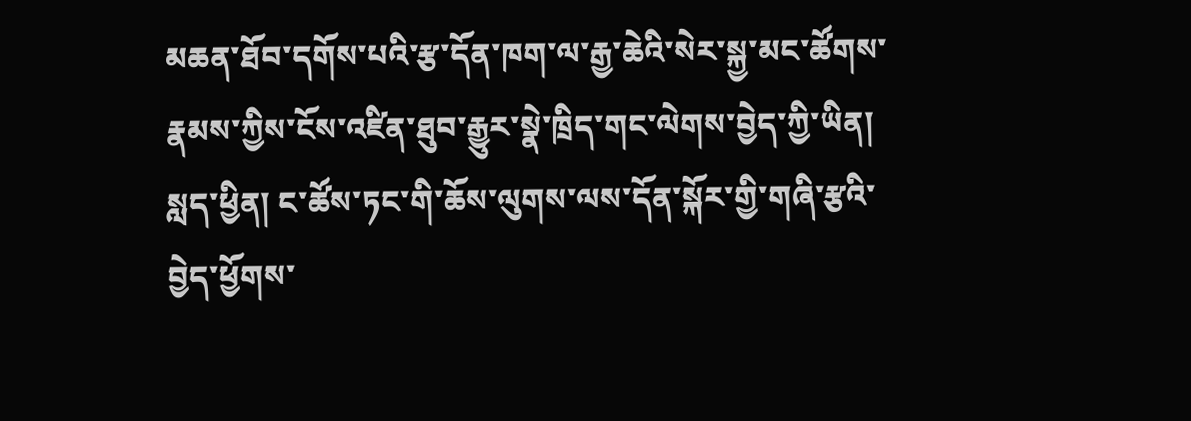མཆན་ཐོབ་དགོས་པའི་རྩ་དོན་ཁག་ལ་རྒྱ་ཆེའི་སེར་སྐྱ་མང་ཚོགས་རྣམས་ཀྱིས་ངོས་འཛིན་ཐུབ་རྒྱུར་སྣེ་ཁྲིད་གང་ལེགས་བྱེད་ཀྱི་ཡིན།
སླད་ཕྱིན། ང་ཚོས་ཏང་གི་ཆོས་ལུགས་ལས་དོན་སྐོར་གྱི་གཞི་རྩའི་བྱེད་ཕྱོགས་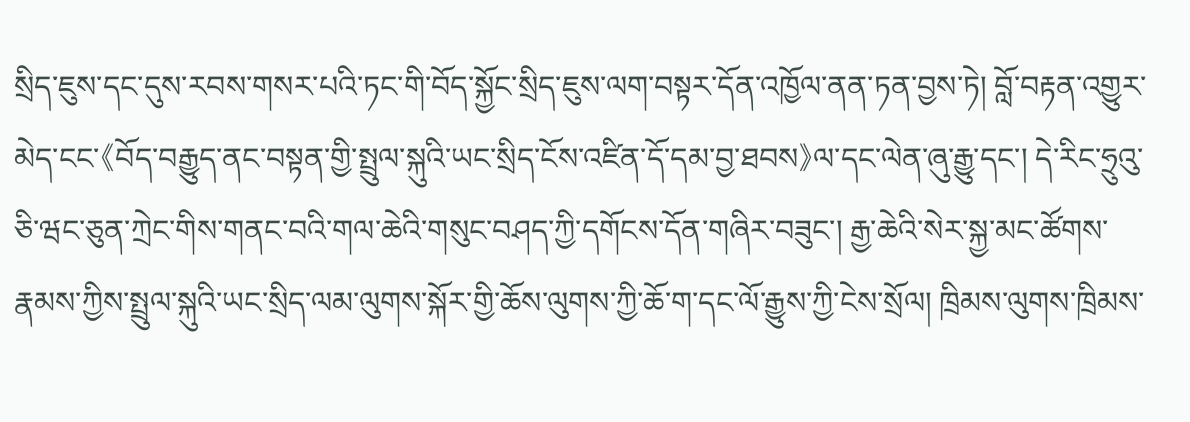སྲིད་ཇུས་དང་དུས་རབས་གསར་པའི་ཏང་གི་བོད་སྐྱོང་སྲིད་ཇུས་ལག་བསྟར་དོན་འཁྱོལ་ནན་ཏན་བྱས་ཏེ། བློ་བརྟན་འགྱུར་མེད་ངང་《བོད་བརྒྱུད་ནང་བསྟན་གྱི་སྤྲུལ་སྐུའི་ཡང་སྲིད་ངོས་འཛིན་དོ་དམ་བྱ་ཐབས》ལ་དང་ལེན་ཞུ་རྒྱུ་དང་། དེ་རིང་ཧྲུའུ་ཅི་ཝང་ཅུན་ཀྲེང་གིས་གནང་བའི་གལ་ཆེའི་གསུང་བཤད་ཀྱི་དགོངས་དོན་གཞིར་བཟུང་། རྒྱ་ཆེའི་སེར་སྐྱ་མང་ཚོགས་རྣམས་ཀྱིས་སྤྲུལ་སྐུའི་ཡང་སྲིད་ལམ་ལུགས་སྐོར་གྱི་ཆོས་ལུགས་ཀྱི་ཆོ་ག་དང་ལོ་རྒྱུས་ཀྱི་ངེས་སྲོལ། ཁྲིམས་ལུགས་ཁྲིམས་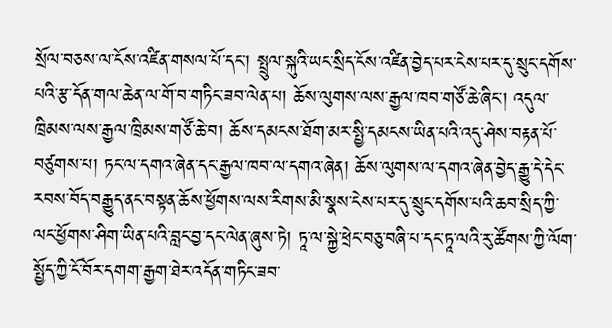སྲོལ་བཅས་ལ་ངོས་འཛིན་གསལ་པོ་དང་། སྤྲུལ་སྐུའི་ཡང་སྲིད་ངོས་འཛིན་བྱེད་པར་ངེས་པར་དུ་སྲུང་དགོས་པའི་རྩ་དོན་གལ་ཆེན་ལ་གོ་བ་གཏིང་ཟབ་ལེན་པ། ཆོས་ལུགས་ལས་རྒྱལ་ཁབ་གཙོ་ཆེ་ཞིང་། འདུལ་ཁྲིམས་ལས་རྒྱལ་ཁྲིམས་གཙོ་ཆེ་བ། ཆོས་དམངས་ཐོག་མར་སྤྱི་དམངས་ཡིན་པའི་འདུ་ཤེས་བརྟན་པོ་བཙུགས་པ། ཏང་ལ་དགའ་ཞེན་དང་རྒྱལ་ཁབ་ལ་དགའ་ཞེན། ཆོས་ལུགས་ལ་དགའ་ཞེན་བྱེད་རྒྱུ་དེ་དེང་རབས་བོད་བརྒྱུད་ནང་བསྟན་ཆོས་ཕྱོགས་ལས་རིགས་མི་སྣས་ངེས་པར་དུ་སྲུང་དགོས་པའི་ཆབ་སྲིད་ཀྱི་ལང་ཕྱོགས་ཤིག་ཡིན་པའི་བླང་བྱ་དང་ལེན་ཞུས་ཏེ། ཏཱ་ལ་སྐྱེ་ཕྲེང་བཅུ་བཞི་པ་དང་ཏཱ་ལའི་རུ་ཚོགས་ཀྱི་ལོག་སྤྱོད་ཀྱི་ངོ་བོར་དགག་རྒྱག་ཐེར་འདོན་གཏིང་ཟབ་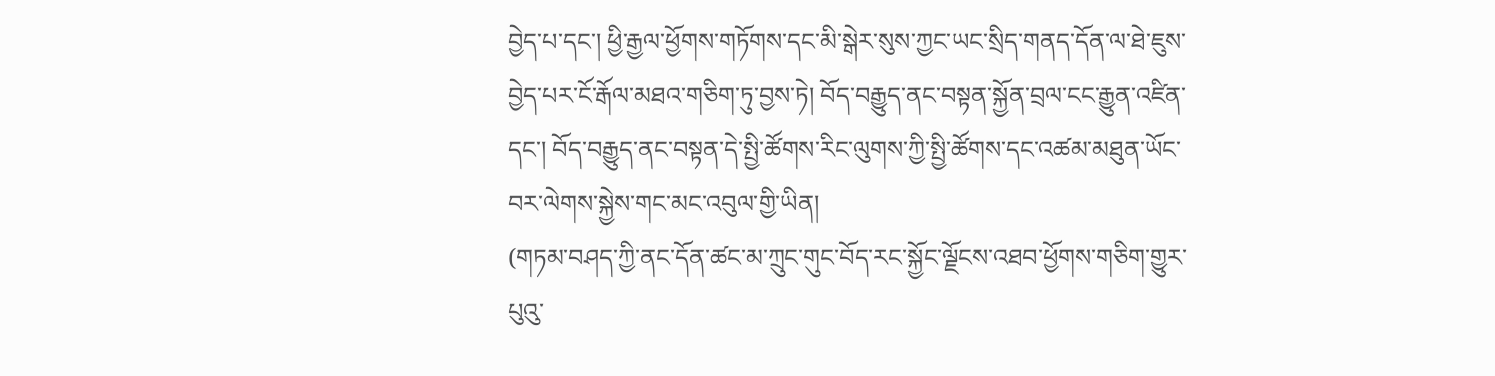བྱེད་པ་དང་། ཕྱི་རྒྱལ་ཕྱོགས་གཏོགས་དང་མི་སྒེར་སུས་ཀྱང་ཡང་སྲིད་གནད་དོན་ལ་ཐེ་ཇུས་བྱེད་པར་ངོ་རྒོལ་མཐའ་གཅིག་ཏུ་བྱས་ཏེ། བོད་བརྒྱུད་ནང་བསྟན་སྐྱོན་བྲལ་ངང་རྒྱུན་འཛིན་དང་། བོད་བརྒྱུད་ནང་བསྟན་དེ་སྤྱི་ཚོགས་རིང་ལུགས་ཀྱི་སྤྱི་ཚོགས་དང་འཚམ་མཐུན་ཡོང་བར་ལེགས་སྐྱེས་གང་མང་འབུལ་གྱི་ཡིན།
(གཏམ་བཤད་ཀྱི་ནང་དོན་ཚང་མ་ཀྲུང་གུང་བོད་རང་སྐྱོང་ལྗོངས་འཐབ་ཕྱོགས་གཅིག་གྱུར་པུའུ་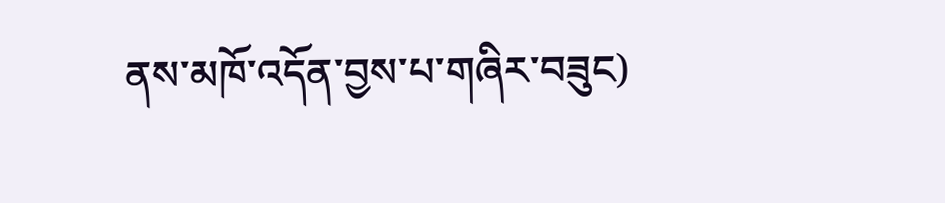ནས་མཁོ་འདོན་བྱས་པ་གཞིར་བཟུང)